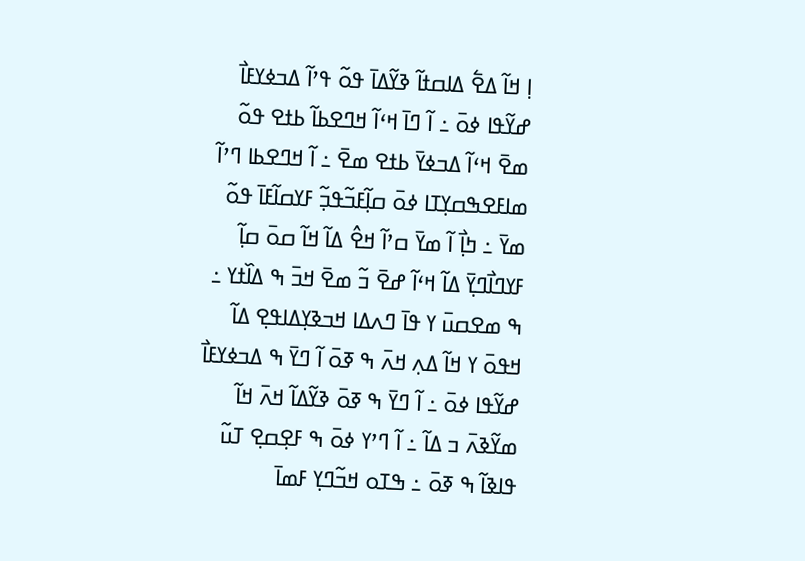ߊ߲ ߞߊ߬ ߡߐ߱ ߡߊߛߙߊ߬ ߢߌ߬ߡߊ߫ ߟߋ߬ ߟߴߊ߬ ߡߏߦߌߓߊ߯ ߝߌ߬ߟߊ ߦߋ߫ ߸ ߊ߬ ߣߊ߫ ߞߵߊ߬ ߞߣߐߕߊ߬ ߕߙߐ ߟߋ߬ ߘߐ߫ ߞߵߊ߬ ߡߏߦߌ߫ ߕߙߐ ߘߐ߫ ߸ ߊ߬ ߞߣߐߕߊ ߣߴߊ߬ ߘߊߓߐߒߛߌ߲ߠߊ ߦߋ߫ ߛߊ߲߬ߓߏ߬ߟߏ߲߬ ߓߌߛߊ߬ߓߊ߫ ߟߋ߬ ߘߌ߫ ߸ ߤߊ߲߯ ߊ߬ ߘߌ߫ ߛߴߊ߬ ߞߐ߮ ߡߊ߬ ߞߊ߬ ߛߋ߫ ߛߊ߲߬ ߓߌߣߊ߯ߣߌ߲߫ ߡߊ߬ ߞߵߊ߬ ߝߐ߫ ߏ߬ ߘߐ߫ ߞߏ߫ ߒ ߡߊ߰ߙߌ ߸ ߒ ߘߐߛߎ߫ ߌ ߟߊ߫ ߣߍߡߊ ߞߏߢߌ߲ߡߊߟߐ߲ ߡߊ߬ ߞߟߋ߫ ߌ ߞߊ߬ ߡߍ߲ ߞߍ߫ ߒ ߧߋ߫ ߊ߬ ߣߌ߫ ߒ ߡߏߦߌߓߊ߯ ߝߌ߬ߟߊ ߦߋ߫ ߸ ߊ߬ ߣߌ߫ ߒ ߧߋ߫ ߢߌ߬ߡߊ߬ ߞߍ߫ ߞߊ߬ ߘߌ߬ߢߍ߫ ߏ ߡߊ߬ ߸ ߊ߬ ߣߴߌ ߦߋ߫ ߒ ߓߐ߲ߛߐ߲ ߠߎ߬ ߟߊߢߊ߬ ߒ ߧߋ߫ ߸ ߒߠߋ ߞߏ߬ߣߌ߲ ߓߘߊ߫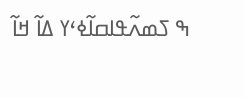ߒ ߖߘߍ߬ߟߊߛߊ߬ߦߵߌ ߡߊ߬ ߞߊ߬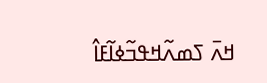ߞߍ߫ ߖߘߍ߬ߞߟߏ߬ߦߊ߬ߓߊ߮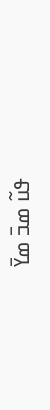ߟߎ߬ ߘߏ߫ ߘߌ߫